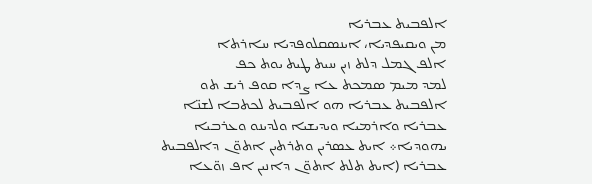ܐܠܦܒܝܬ ܥܒܪܝܐ
ܡܢ ܘܝܩܝܦܕܝܐ، ܐܝܢܣܩܠܘܦܕܝܐ ܚܐܪܬܐ
ܐܠܦ ܓܡܠ ܕܠܬ ܙܝܢ ܚܝܬ ܛܝܬ ܝܘܬ ܟܦ
ܠܡܕ ܡܝܡ ܣܡܟܬ ܥܐ ܨܕܐ ܩܘܦ ܪܝܫ ܬܘ
ܐܠܦܒܝܬ ܥܒܪܝܐ ܗܘ ܐܠܦܒܝܬ ܠܟܬܒܐ ܠܫܢ̈ܐ ܥܒܪܝܐ ܘܐܪܡܝܐ ܘܝܕܝܫܝܐ ܘܠܕܝܢܘ ܘܥܪܒܝܐ ܝܗܘܕܝܐ܀ ܐܝܬ ܥܣܪܝܢ ܘܬܪܬܝܢ ܐܬܘ̈ܢ ܕܐܠܦܒܝܬ ܥܒܪܝܐ (ܐܝܬ ܬܠܬ ܐܬܘ̈ܢ ܕܐܢܝܢ ܐܦ ܙܘ̈ܥܐ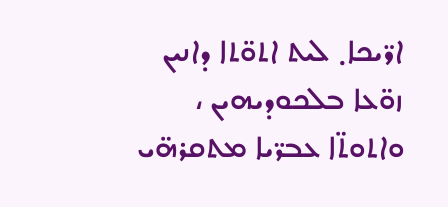ܐܪ̈ܝܟܐ܂ ܠܝܬ ܐܬܘ̈ܬܐ ܕܐܢܝܢ ܙܘ̈ܥܐ ܒܠܟܘܕܝܗܝܢ ، ܘܐܬܘܬ̈ܐ ܥܒܪ̈ܝܐ ܡܬܩܪܗ̈ܝ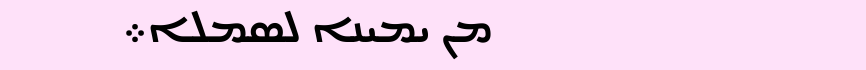ܡܢ ܝܡܝܢܐ ܠܣܡܠܐ܀